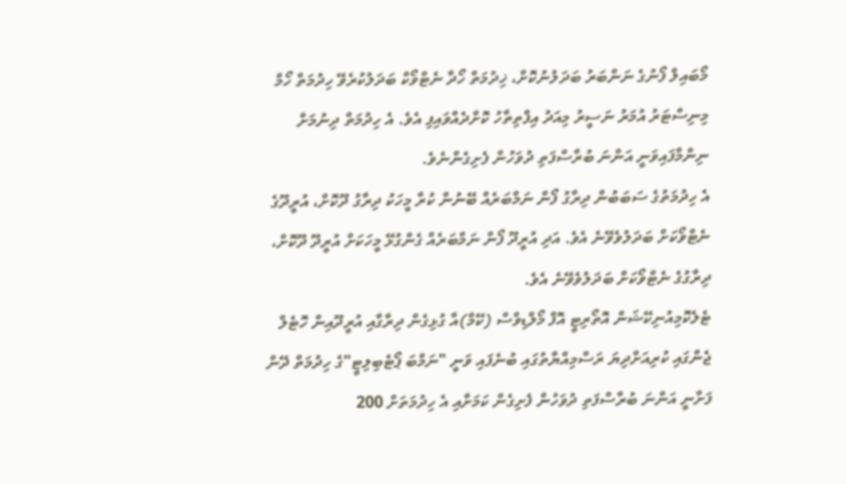މޯބައިލް ފޯނުގެ ނަންބަރު ބަދަލުނުކޮށް، ޚިދުމަތް ހޯދާ ނެޓްވޯކް ބަދަލުކުރެވޭ ހިދުމަތް ހޯމް މިނިސްޓަރު އުމަރު ނަސީރު މިއަދު އިފްތިތާހު ކޮށްދެއްވައިފި އެވެ. އެ ހިދުމަތް ދިނުމަށް ނިންމާފައިވަނީ އަންނަ ބުރާސްފަތި ދުވަހުން ފެށިގެންނެވެ.
އެ ހިދުމަތުގެ ސަބަބުން ދިރާގު ފޯން ނަމްބަރެއް ބޭނުން ކުރާ މީހަކު ދިރާގު ދޫކޮށް، އުރީދޫގެ ނެޓްވޯކަށް ބަދަލުވެވޭނެ އެވެ. އަދި އުރީދޫ ފޯން ނަމްބަރެއް ގެންގުޅޭ މީހަކަށް އުރީދޫ ދޫކޮށް، ދިރާގުގެ ނެޓްވޯކަށް ބަދަލުވެވޭނެ އެވެ.
ޓެލެކޮމިއުނިކޭޝަން އޮތޯރިޓީ އޮފް މޯލްޑިވްސް (ކޭމް)އާ ގުޅިގެން ދިރާގާއި އުރީދޫއިން ހޮޓެލް ޖެންގައި ކުރިއަށްދިޔަ ރަސްމިއްޔާތުގައި ބުނެފައި ވަނީ "ނަމްބަ ޕޯޓެބިލިޓީ"ގެ ހިދުމަތް ދޭން ފަށާނީ އަންނަ ބުރާސްފަތި ދުވަހުން ފެށިގެން ކަމަށާއި އެ ހިދުމަތަށް 200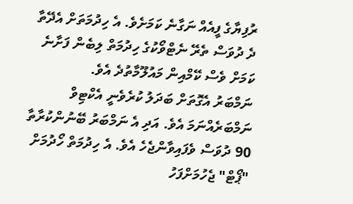ރުފިޔާގެ ފީއެއް ނަގާނެ ކަމަށެވެ. އެ ހިދުމަތަށް އެދޭތާ ދެ ދުވަސް ތެރޭ ނެޓްވޯކުގެ ހިދުމަތް ލިބެން ފަށާނެ ކަމަށް ވެސް ކޭމްއިން މައުލޫމާތުދެ އެވެ.
ނަމްބަރު އެގޮތަށް ބަދަލު ކުރެވެނީ އެކްޓިވް ނަމްބަރެއްނަމަ އެވެ. އަދި އެ ނަމްބަރު ބޭނުންކުރާތާ 90 ދުވަސް ވެފައިވާންޖެހެ އެވެ. އެ ހިދުމަތް ހޯދުމަށް "ޕޯޓް" ޖެހުމަށްފަހު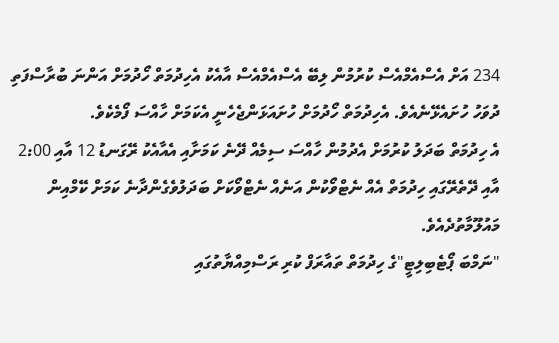234 އަށް އެސްއެމްއެސް ކުރުމުން ލިބޭ އެސްއެމްއެސް އާއެކު އެހިދުމަތް ހޯދުމަށް އަންނަ ބުރާސްފަތި ދުވަހު ހުށައެޅޭނެއެވެ. އެހިދުމަތް ހޯދުމަށް ހުށައަޅަންޖެހެނީ އެކަމަށް ހާއްސަ ފޯމެކެވެ.
އެ ހިދުމަތް ބަދަލު ކުރުމަށް އެދުމުން ހާއްސަ ސިމެއް ދޭނެ ކަމަށާއި އެއާއެކު ރޭގަނޑު 12 އާއި 2:00 އާއި ދޭތެރޭގައި ހިދުމަތް އެއް ނެޓްވޯކުން އަނެއް ނެޓްވޯކަށް ބަދަލުވެގެންދާނެ ކަމަށް ކޭމްއިން މައުލޫމާތުދެއެވެ.
"ނަމްބަ ޕޯޓެބިލިޓީ"ގެ ހިދުމަތް ތައާރަފް ކުރި ރަސްމިއްޔާތުގައި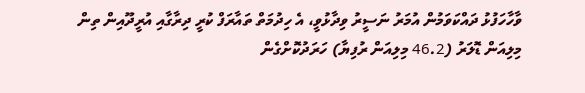ވާހާހަފުޅު ދައްކަވަމުން އުމަރު ނަސީރު ވިދާޅުވީ، އެ ހިދުމަތް ތައާރަފް ކުރީ ދިރާގާއި އުރީދޫއިން ތިން މިލިއަން ޑޮލަރު (46.2 މިލިއަން ރުފިޔާ) ހަރަދުކޮށްގެން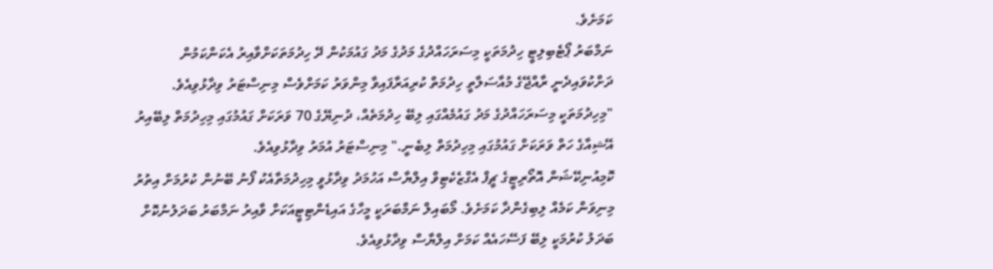ކަމަށެވެ.
ނަމްބަރު ޕޯޓެބިލިޓީ ހިދުމަތަކީ މިސަރަހައްދުގެ މަދުގެ މަދު ގައުމަކުން ދޭ ހިދުމަތަކަށްވާއިރު އެކަންކަމުން ދަށްކުވައިދެނީ ރާއްޖޭގެ މުއާސަލާތީ ހިދުމަތް ކުރިއަރާފައިވާ މިންވަރު ކަމަށްވެސް މިނިސްޓަރު ވިދާޅުވިއެވެ.
"މިހިދުމަތަކީ މިސަރަހައްދުގެ މަދު ގައުމެއްގައި ލިބޭ ހިދުމަތެއް، ދުނިޔޭގެ 70 ވަރަކަށް ގައުމުގައި މިހިދުމަތް ލިބޭއިރު އޭޝިއާގެ ހަތް ވަރަކަށް ގައުމުގައި މިހިދުމަތް ލިބެނީ." މިނިސްޓަރު އުމަރު ވިދާޅުވިއެވެ.
ކޮމިއުނިކޭޝަން އޮތޯރިޓީގެ ޗީފް އެގްޒެކެޓިވް އިލްޔާސް އަހުމަދު ވިދާޅުވީ މިހިދުމަތާއެކު ފޯނު ބޭނުން ކުރުމަށް އިތުރު މިނިވަން ކަމެއް ލިބިގެންދާ ކަމަށެވެ. މޯބައިލް ނަމްބަރަކީ މީހާގެ އައިޑެންޓިޓީއަކަށް ވާއިރު ނަމްބަރު ބަދަލުނުކޮށް ބަދަލު ކުރުމަކީ ލިބޭ ފަސޭހައެއް ކަމަށް އިލްޔާސް ވިދާޅުވިއެވެ.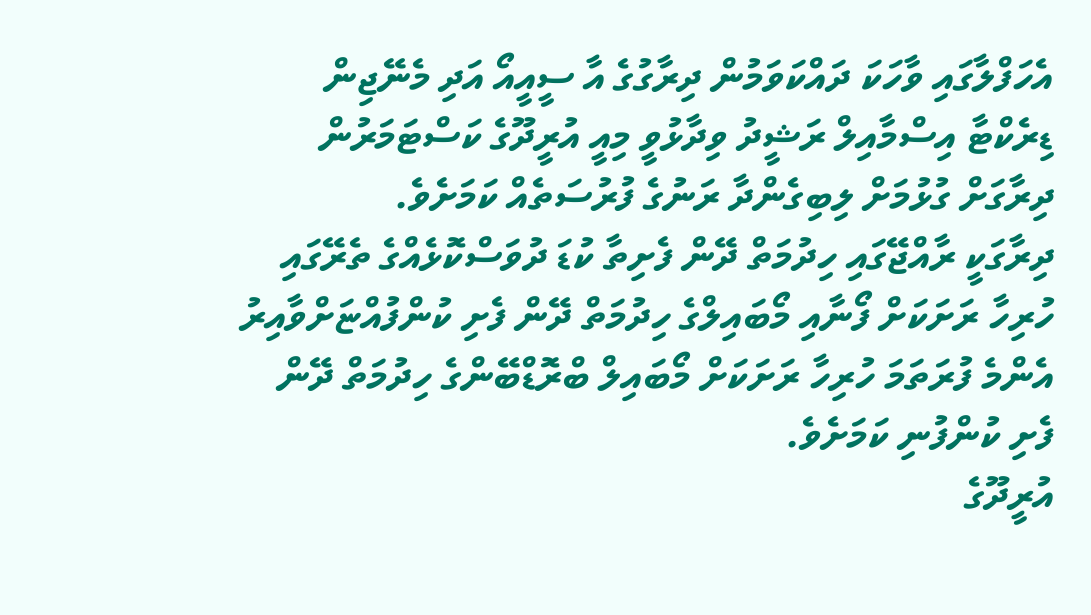އެހަފްލާގައި ވާހަކަ ދައްކަވަމުން ދިރާގުގެ އާ ސީއީއޯ އަދި މެނޭޖިން ޑިރެކްޓާ އިސްމާއިލް ރަޝީދު ވިދާޅުވީ މިއީ އުރީދޫގެ ކަސްޓަމަރުން ދިރާގަށް ގުޅުމަށް ލިބިގެންދާ ރަނުގެ ފުރުސަތެއް ކަމަށެވެ.
ދިރާގަކީ ރާއްޖޭގައި ހިދުމަތް ދޭން ފެށިތާ ކުޑަ ދުވަސްކޮޅެއްގެ ތެރޭގައި ހުރިހާ ރަށަކަށް ފޯނާއި މޯބައިލްގެ ހިދުމަތް ދޭން ފެށި ކުންފުއްޏަށްވާއިރު އެންމެ ފުރަތަމަ ހުރިހާ ރަށަކަށް މޯބައިލް ބްރޮޑްބޭންގެ ހިދުމަތް ދޭން ފެށި ކުންފުނި ކަމަށެވެ.
އުރީދޫގެ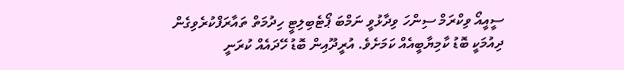ސީއީއޯ ވިކްރަމް ސިންހަ ވިދާޅުވީ ނަމްބަ ޕޯޓެބިލިޓީ ހިދުމަތް ތައާރަފްކުރެވިގެން ދިއުމަކީ ބޮޑު ކާމިޔާބީއެއް ކަމަށެވެ. އުރީދޫއިން ބޮޑު ހޭދައެއް ކުރަނީ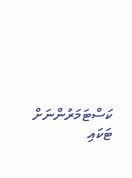ކަސްޓަމަރުންނަށް ޓަކައި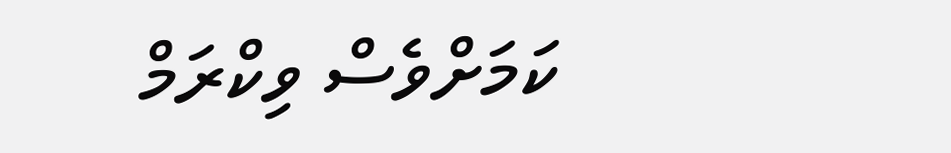ކަމަށްވެސް ވިކްރަމް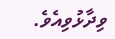ވިދާޅުވިއެވެ.